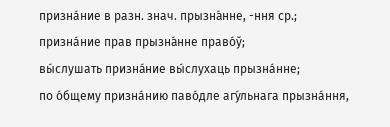призна́ние в разн. знач. прызна́нне, -ння ср.;
призна́ние прав прызна́нне право́ў;
вы́слушать призна́ние вы́слухаць прызна́нне;
по о́бщему призна́нию паво́дле агу́льнага прызна́ння,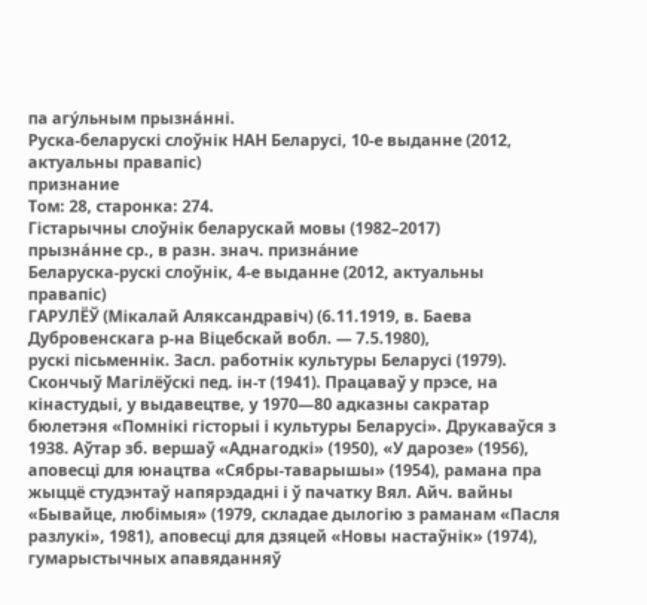па агу́льным прызна́нні.
Руска-беларускі слоўнік НАН Беларусі, 10-е выданне (2012, актуальны правапіс)
признание
Том: 28, старонка: 274.
Гістарычны слоўнік беларускай мовы (1982–2017)
прызна́нне ср., в разн. знач. призна́ние
Беларуска-рускі слоўнік, 4-е выданне (2012, актуальны правапіс)
ГАРУЛЁЎ (Мікалай Аляксандравіч) (6.11.1919, в. Баева Дубровенскага р-на Віцебскай вобл. — 7.5.1980),
рускі пісьменнік. Засл. работнік культуры Беларусі (1979). Скончыў Магілёўскі пед. ін-т (1941). Працаваў у прэсе, на кінастудыі, у выдавецтве, у 1970—80 адказны сакратар бюлетэня «Помнікі гісторыі і культуры Беларусі». Друкаваўся з 1938. Аўтар зб. вершаў «Аднагодкі» (1950), «У дарозе» (1956), аповесці для юнацтва «Сябры-таварышы» (1954), рамана пра жыццё студэнтаў напярэдадні і ў пачатку Вял. Айч. вайны «Бывайце, любімыя» (1979, складае дылогію з раманам «Пасля разлукі», 1981), аповесці для дзяцей «Новы настаўнік» (1974), гумарыстычных апавяданняў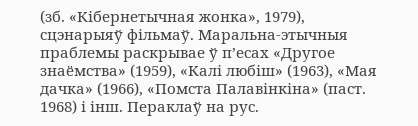(зб. «Кібернетычная жонка», 1979), сцэнарыяў фільмаў. Маральна-этычныя праблемы раскрывае ў п’есах «Другое знаёмства» (1959), «Калі любіш» (1963), «Мая дачка» (1966), «Помста Палавінкіна» (паст. 1968) і інш. Пераклаў на рус.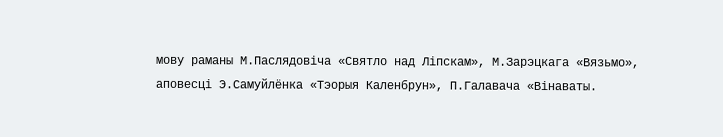мову раманы М.Паслядовіча «Святло над Ліпскам», М.Зарэцкага «Вязьмо», аповесці Э.Самуйлёнка «Тэорыя Каленбрун», П.Галавача «Вінаваты.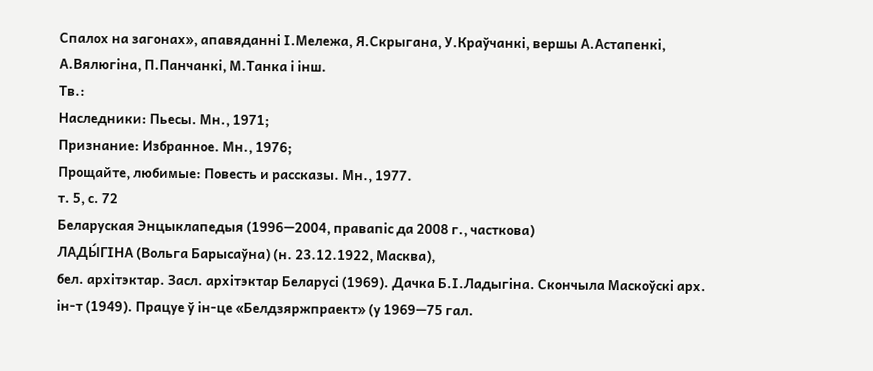Спалох на загонах», апавяданні І.Мележа, Я.Скрыгана, У.Краўчанкі, вершы А.Астапенкі, А.Вялюгіна, П.Панчанкі, М.Танка і інш.
Тв.:
Наследники: Пьесы. Мн., 1971;
Признание: Избранное. Мн., 1976;
Прощайте, любимые: Повесть и рассказы. Мн., 1977.
т. 5, с. 72
Беларуская Энцыклапедыя (1996—2004, правапіс да 2008 г., часткова)
ЛАДЫ́ГІНА (Вольга Барысаўна) (н. 23.12.1922, Масква),
бел. архітэктар. Засл. архітэктар Беларусі (1969). Дачка Б.І.Ладыгіна. Скончыла Маскоўскі арх. ін-т (1949). Працуе ў ін-це «Белдзяржпраект» (у 1969—75 гал.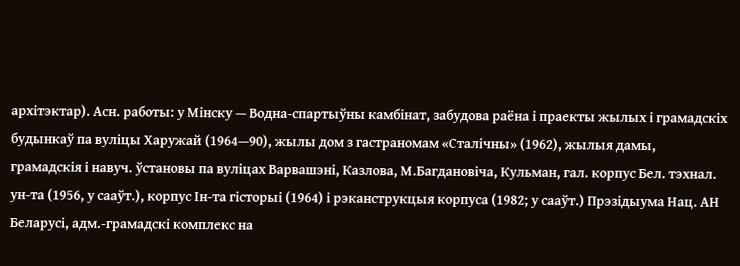архітэктар). Асн. работы: у Мінску — Водна-спартыўны камбінат, забудова раёна і праекты жылых і грамадскіх будынкаў па вуліцы Харужай (1964—90), жылы дом з гастраномам «Сталічны» (1962), жылыя дамы, грамадскія і навуч. ўстановы па вуліцах Варвашэні, Казлова, М.Багдановіча, Кульман, гал. корпус Бел. тэхнал. ун-та (1956, у сааўт.), корпус Ін-та гісторыі (1964) і рэканструкцыя корпуса (1982; у сааўт.) Прэзідыума Нац. АН Беларусі, адм.-грамадскі комплекс на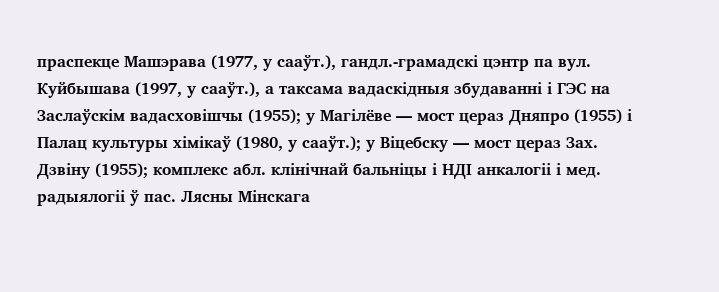праспекце Машэрава (1977, у сааўт.), гандл.-грамадскі цэнтр па вул. Куйбышава (1997, у сааўт.), а таксама вадаскідныя збудаванні і ГЭС на Заслаўскім вадасховішчы (1955); у Магілёве — мост цераз Дняпро (1955) і Палац культуры хімікаў (1980, у сааўт.); у Віцебску — мост цераз Зах. Дзвіну (1955); комплекс абл. клінічнай бальніцы і НДІ анкалогіі і мед. радыялогіі ў пас. Лясны Мінскага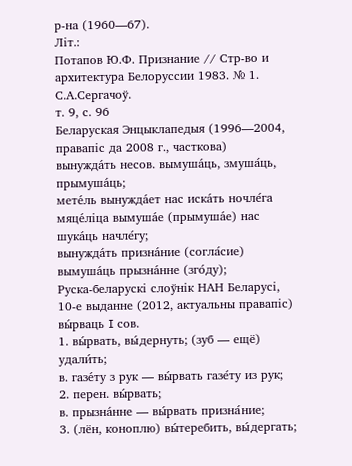р-на (1960—67).
Літ.:
Потапов Ю.Ф. Признание // Стр-во и архитектура Белоруссии 1983. № 1.
С.А.Сергачоў.
т. 9, с. 96
Беларуская Энцыклапедыя (1996—2004, правапіс да 2008 г., часткова)
вынужда́ть несов. вымуша́ць, змуша́ць, прымуша́ць;
мете́ль вынужда́ет нас иска́ть ночле́га мяце́ліца вымуша́е (прымуша́е) нас шука́ць начле́гу;
вынужда́ть призна́ние (согла́сие) вымуша́ць прызна́нне (зго́ду);
Руска-беларускі слоўнік НАН Беларусі, 10-е выданне (2012, актуальны правапіс)
вы́рваць I сов.
1. вы́рвать, вы́дернуть; (зуб — ещё) удали́ть;
в. газе́ту з рук — вы́рвать газе́ту из рук;
2. перен. вы́рвать;
в. прызна́нне — вы́рвать призна́ние;
3. (лён, коноплю) вы́теребить, вы́дергать;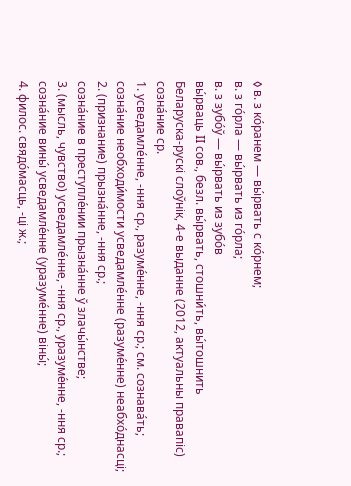◊ в. з ко́ранем — вы́рвать с ко́рнем;
в. з го́рла — вы́рвать из го́рла;
в. з зубо́ў — вы́рвать из зубо́в
вы́рваць II сов., безл. вы́рвать, стошни́ть, вы́тошнить
Беларуска-рускі слоўнік, 4-е выданне (2012, актуальны правапіс)
созна́ние ср.
1. усведамле́нне, -ння ср., разуме́нне, -ння ср.; см. сознава́ть;
созна́ние необходи́мости усведамле́нне (разуме́нне) неабхо́днасці;
2. (признание) прызна́нне, -ння ср.;
созна́ние в преступле́нии прызна́нне ў злачы́нстве;
3. (мысль, чувство) усведамле́нне, -ння ср., уразуме́нне, -ння ср.;
созна́ние вины́ усведамле́нне (уразуме́нне) віны́;
4. филос. свядо́масць, -ці ж.;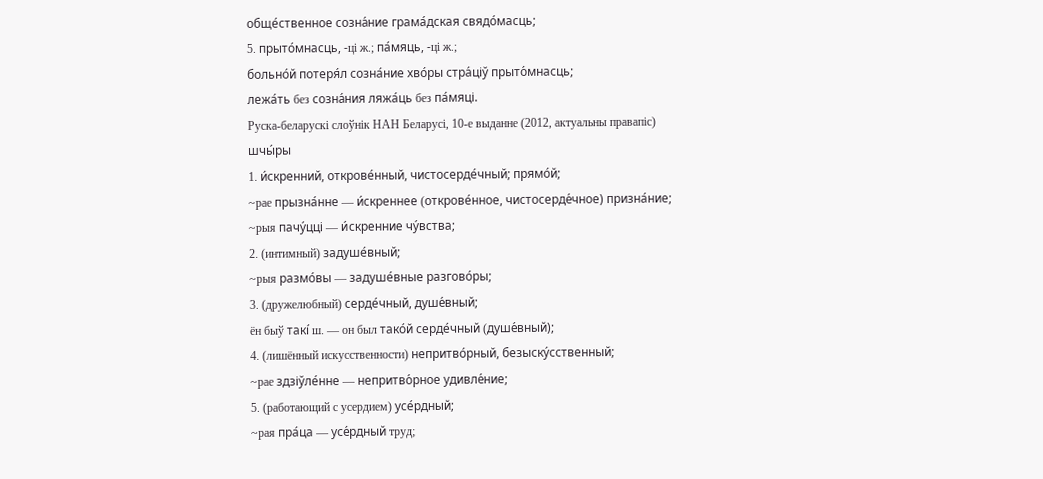обще́ственное созна́ние грама́дская свядо́масць;
5. прыто́мнасць, -ці ж.; па́мяць, -ці ж.;
больно́й потеря́л созна́ние хво́ры стра́ціў прыто́мнасць;
лежа́ть без созна́ния ляжа́ць без па́мяці.
Руска-беларускі слоўнік НАН Беларусі, 10-е выданне (2012, актуальны правапіс)
шчы́ры
1. и́скренний, открове́нный, чистосерде́чный; прямо́й;
~рае прызна́нне — и́скреннее (открове́нное, чистосерде́чное) призна́ние;
~рыя пачу́цці — и́скренние чу́вства;
2. (интимный) задуше́вный;
~рыя размо́вы — задуше́вные разгово́ры;
3. (дружелюбный) серде́чный, душе́вный;
ён быў такі́ ш. — он был тако́й серде́чный (душе́вный);
4. (лишённый искусственности) непритво́рный, безыску́сственный;
~рае здзіўле́нне — непритво́рное удивле́ние;
5. (работающий с усердием) усе́рдный;
~рая пра́ца — усе́рдный труд;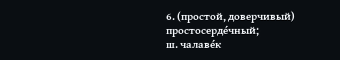6. (простой, доверчивый) простосерде́чный;
ш. чалаве́к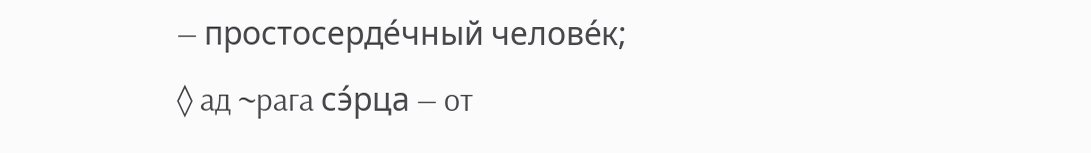— простосерде́чный челове́к;
◊ ад ~рага сэ́рца — от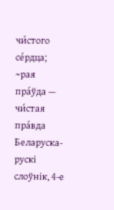чи́стого се́рдца;
~рая пра́ўда — чи́стая пра́вда
Беларуска-рускі слоўнік, 4-е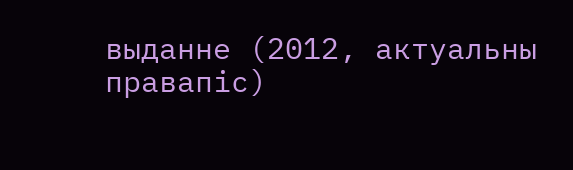выданне (2012, актуальны правапіс)